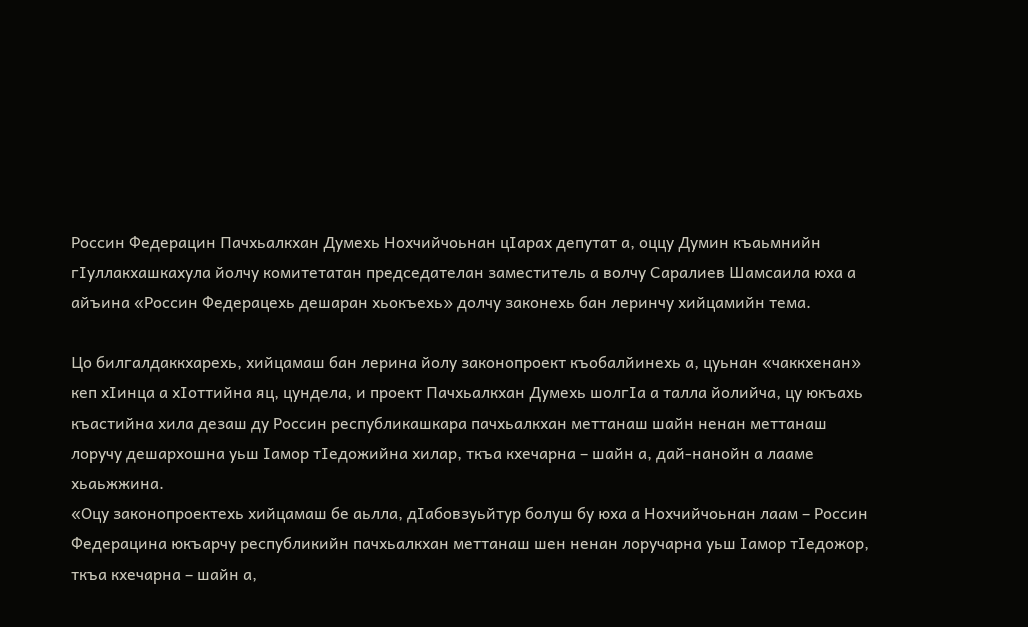Россин Федерацин Пачхьалкхан Думехь Нохчийчоьнан цIарах депутат а, оццу Думин къаьмнийн гIуллакхашкахула йолчу комитетатан председателан заместитель а волчу Саралиев Шамсаила юха а айъина «Россин Федерацехь дешаран хьокъехь» долчу законехь бан леринчу хийцамийн тема.

Цо билгалдаккхарехь, хийцамаш бан лерина йолу законопроект къобалйинехь а, цуьнан «чаккхенан» кеп хIинца а хIоттийна яц, цундела, и проект Пачхьалкхан Думехь шолгIа а талла йолийча, цу юкъахь къастийна хила дезаш ду Россин республикашкара пачхьалкхан меттанаш шайн ненан меттанаш лоручу дешархошна уьш Iамор тIедожийна хилар, ткъа кхечарна – шайн а, дай-нанойн а лааме хьаьжжина.
«Оцу законопроектехь хийцамаш бе аьлла, дIабовзуьйтур болуш бу юха а Нохчийчоьнан лаам – Россин Федерацина юкъарчу республикийн пачхьалкхан меттанаш шен ненан лоручарна уьш Iамор тIедожор, ткъа кхечарна – шайн а,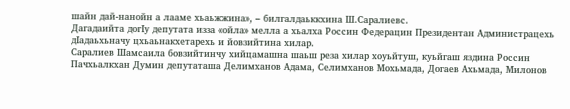шайн дай-нанойн а лааме хьаьжжина», – билгалдаьккхина Ш.Саралиевс.
Дагадаийта догIу депутата изза «ойла» мелла а хьалха Россин Федерацин Президентан Администрацехь дIадаьхьначу цхьаьнакхетарехь и йовзийтина хилар.
Саралиев Шамсаила бовзийтинчу хийцамашна шаьш реза хилар хоуьйтуш, куьйгаш яздина Россин Пачхьалкхан Думин депутаташа Делимханов Адама, Селимханов Мохьмада, Догаев Ахьмада, Милонов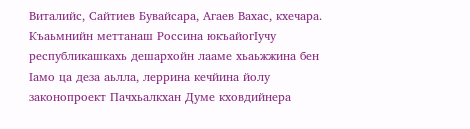Виталийс, Сайтиев Бувайсара, Агаев Вахас, кхечара.
Къаьмнийн меттанаш Россина юкъайогIучу республикашкахь дешархойн лааме хьаьжжина бен Iамо ца деза аьлла, леррина кечйина йолу законопроект Пачхьалкхан Думе кховдийнера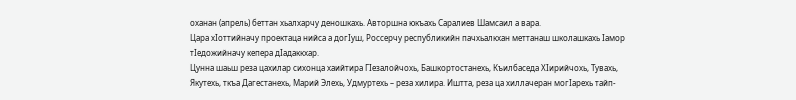оханан (апрель) беттан хьалхарчу деношкахь. Авторшна юкъахь Саралиев Шамсаил а вара.
Цара хIоттийначу проектаца нийса а догIуш, Россерчу республикийн пачхьалкхан меттанаш школашкахь Iамор тIедожийначу кепера дIадаккхар.
Цунна шаьш реза цахилар сихонца хаийтира ГIезалойчохь, Башкортостанехь, Къилбаседа ХIирийчохь, Тувахь, Якутехь, ткъа Дагестанехь, Марий Элехь, Удмуртехь – реза хилира. Иштта, реза ца хиллачеран могIарехь тайп-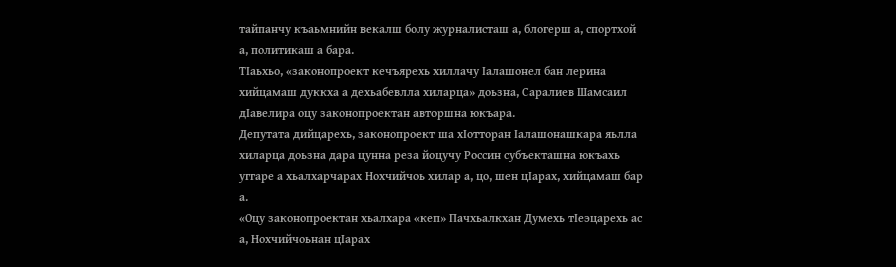тайпанчу къаьмнийн векалш болу журналисташ а, блогерш а, спортхой а, политикаш а бара.
ТIаьхьо, «законопроект кечъярехь хиллачу Iалашонел бан лерина хийцамаш дуккха а дехьабевлла хиларца» доьзна, Саралиев Шамсаил дIавелира оцу законопроектан авторшна юкъара.
Депутата дийцарехь, законопроект ша хIотторан Iалашонашкара яьлла хиларца доьзна дара цунна реза йоцучу Россин субъекташна юкъахь уггаре а хьалхарчарах Нохчийчоь хилар а, цо, шен цIарах, хийцамаш бар а.
«Оцу законопроектан хьалхара «кеп» Пачхьалкхан Думехь тIеэцарехь ас а, Нохчийчоьнан цIарах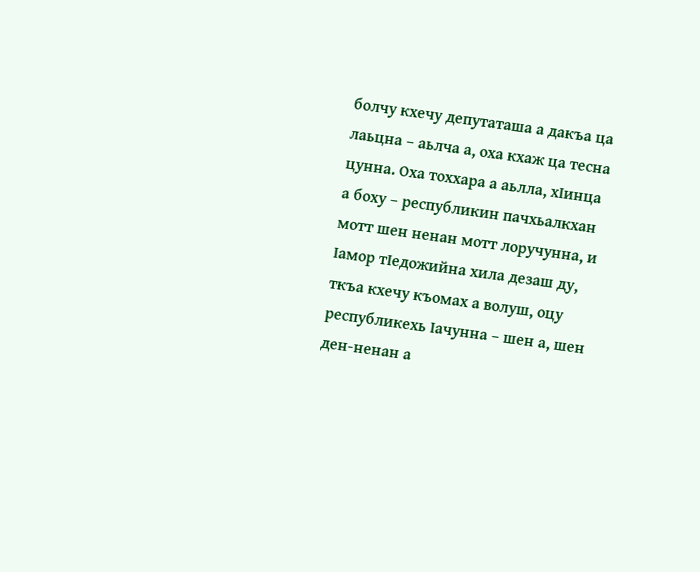болчу кхечу депутаташа а дакъа ца лаьцна – аьлча а, оха кхаж ца тесна цунна. Оха тоххара а аьлла, хIинца а боху – республикин пачхьалкхан мотт шен ненан мотт лоручунна, и Iамор тIедожийна хила дезаш ду, ткъа кхечу къомах а волуш, оцу республикехь Iачунна – шен а, шен ден-ненан а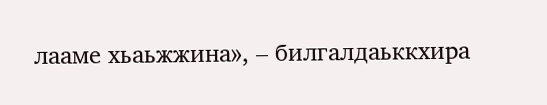лааме хьаьжжина», – билгалдаьккхира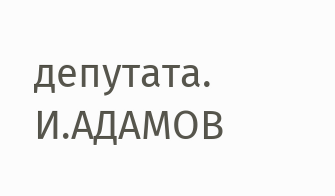депутата.
И.АДАМОВ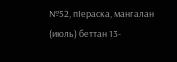№52, пIераска, мангалан (июль) беттан 13-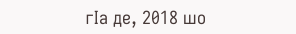гIа де, 2018 шо